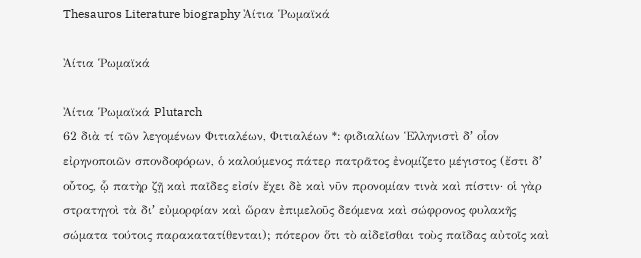Thesauros Literature biography Ἀίτια Ῥωμαϊκά

Ἀίτια Ῥωμαϊκά

Ἀίτια Ῥωμαϊκά Plutarch
62 διὰ τί τῶν λεγομένων Φιτιαλέων, Φιτιαλέων *: φιδιαλίων Ἑλληνιστὶ δʼ οἷον εἰρηνοποιῶν σπονδοφόρων, ὁ καλούμενος πάτερ πατρᾶτος ἐνομίζετο μέγιστος (ἔστι δʼ οὗτος, ᾧ πατὴρ ζῇ καὶ παῖδες εἰσίν ἔχει δὲ καὶ νῦν προνομίαν τινὰ καὶ πίστιν· οἱ γὰρ στρατηγοὶ τὰ διʼ εὐμορφίαν καὶ ὥραν ἐπιμελοῦς δεόμενα καὶ σώφρονος φυλακῆς σώματα τούτοις παρακατατίθενται); πότερον ὅτι τὸ αἰδεῖσθαι τοὺς παῖδας αὐτοῖς καὶ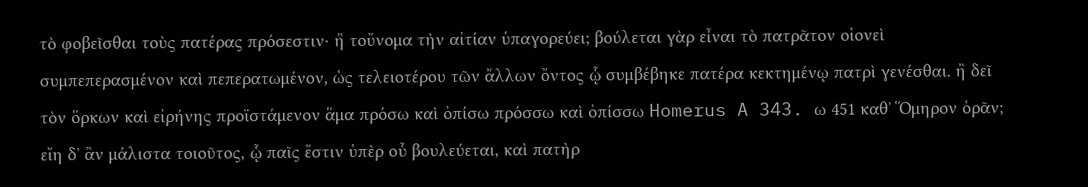τὸ φοβεῖσθαι τοὺς πατέρας πρόσεστιν· ἢ τοὔνομα τὴν αἰτίαν ὑπαγορεύει; βούλεται γὰρ εἶναι τὸ πατρᾶτον οἱονεὶ συμπεπερασμένον καὶ πεπερατωμένον, ὡς τελειοτέρου τῶν ἄλλων ὄντος ᾧ συμβέβηκε πατέρα κεκτημένῳ πατρὶ γενέσθαι. ἢ δεῖ τὸν ὅρκων καὶ εἰρήνης προϊστάμενον ἅμα πρόσω καὶ ὀπίσω πρόσσω καὶ ὀπίσσω Homerus A 343. ω 451 καθʼ Ὅμηρον ὁρᾶν; εἴη δʼ ἂν μάλιστα τοιοῦτος, ᾧ παῖς ἔστιν ὑπὲρ οὗ βουλεύεται, καὶ πατὴρ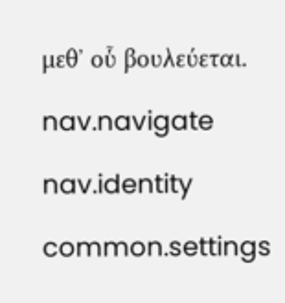μεθʼ οὗ βουλεύεται.

nav.navigate

nav.identity

common.settings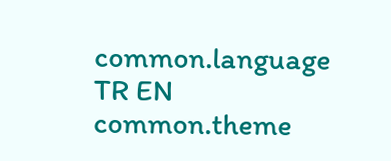common.language
TR EN
common.theme